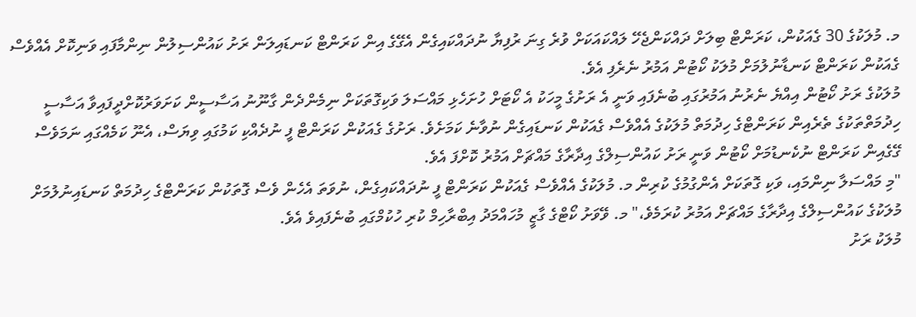މ. މުލަކުގެ 30 ގެއަކުން، ކަރަންޓް ބިލަށް ދައްކަންޖެހޭ ލައްކައަކަށް ވުރެ ގިނަ ރުފިޔާ ނުދައްކައިގެން އެގޭގެ އިން ކަރަންޓް ކަނޑައިލަން ރަށު ކައުންސިލުން ނިންމާފައި ވަނިކޮށް އެއްވެސް ގެއަކުން ކަރަންޓް ކަނޑާނުލުމަށް މުލަކު ކޯޓުން އަމުރު ނެރެފި އެވެ.
މުލަކުގެ ރަށު ކޯޓުން އިއްޔެ ނެރުނު އަމުރުގައި ބުނެފައި ވަނީ އެ ރަށުގެ މީހަކު އެ ކޯޓަށް ހުށަހެޅި މައްސަލަ ވަކިގޮތަކަށް ނިމެންދެން ގާނޫނު އަސާސީން ކަށަވަރުކޮށްދީފައިވާ އަސާސީ ހިދުމަތްތަކުގެ ތެރެއިން ކަރަންޓްގެ ހިދުމަތް މުލަކުގެ އެއްވެސް ގެއަކުން ކަނޑައިގެން ނުވާނެ ކަމަށެވެ. ރަށުގެ ގެއަކުން ކަރަންޓް ފީ ނުދެއްކި ކަމުގައި ވިޔަސް، އެނޫ ކަމެއްގައި ނަމަވެސް ގޭގެއިން ކަރަންޓް ނުކެނޑުމަށް ކޯޓުން ވަނީ ރަށު ކައުންސިލްގެ އިދާރާގެ މައްޗަށް އަމުރު ކޮށްފަ އެވެ.
"މި މައްސަލާ ނިންމައި، ވަކި ގޮތަކަށް އެންގުމުގެ ކުރިން މ. މުލަކުގެ އެއްވެސް ގެއަކުން ކަރަންޓް ފީ ނުދައްކައިގެން، ނުވަތަ އެހެން ވެސް ގޮތަކުން ކަރަންޓްގެ ހިދުމަތް ކަނޑައިނުލުމަށް މުލަކުގެ ކައުންސިލްގެ އިދާރާގެ މައްޗަށް އަމުރު ކުރަމެވެ،" މ. ވޭވަށު ކޯޓްގެ ގާޒީ މުހައްމަދު އިބްރާހިމް ކުރި ހުކުމްގައި ބުނެފައިވެ އެވެ.
މުލަކު ރަށު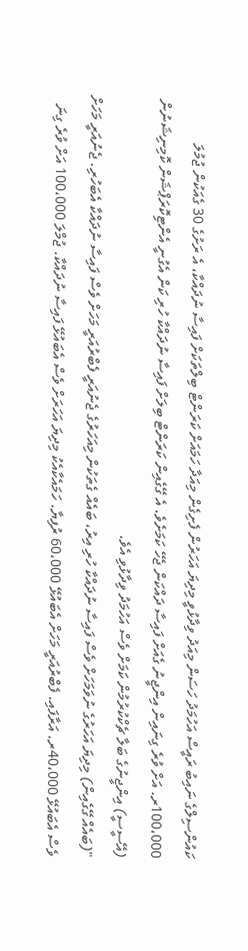ކައުންސިލްގެ ނައިބު ރައީސް އަހުމަދު ހަސަން މިއަދު ވިދާޅުވީ މިދިޔަ އަހަރުން ފެށިގެން މިއަދާ ހަމައަށް ކަރަންޓް ބިލްތަކަށް ފައިސާ ނުދައްކާ، އެ ރަށުގެ 30 ގެއަކުން ޖުމުލަ 100،000ރ. އަށް ވުރެ ގިނައިން އިންޖީނު ގެއަށް ފައިސާ ދައްކަން ޖެހޭ ކަމަށެވެ. އެ ގޭގެއިން ކަރަންޓް ބިލަށް ފައިސާ ނުދައްކާ ހުރި ކަން އެގުނީ އެންޓިކޮރަޕްޝަން ކޮމިނިޝަނުން (އޭސީސީ) އިންޖީނުގެ ބަލާ ޗެކްކުރުމުން ކަމަށް ވެސް އަހުމަދު ވިދާޅުވި އެވެ.
"(ބައެއް ގޭގެއިން) މިދިޔަ އަހަރުގެ ނުވަމަހަށް ވެސް ފައިސާ ނުދައްކާ ހުރި އިރު، ބައެއް ގެތަކުން މިއަހަރުގެ ޖެނުއަރީ ފެބްރުއަރީ މަހަށް ވެސް ފައިސާ ނުދައްކާ އެބަހުރި. ޖެނުއަރީ މަހަށް ވެސް އެބައުޅޭ 40،000ރ. އަރާފައި. ފެބްރުއަރީ މަހަށް އެބައުޅޭ 60،000 ރުފިޔާ. ހަމައެކާއެކު މިދިޔަ އަހަރަށް ވެސް އެބައުޅޭ ފައިސާ ނުދައްކާ. ޖުމްލަ 100،000 އަށް ވުރެ ގިނަ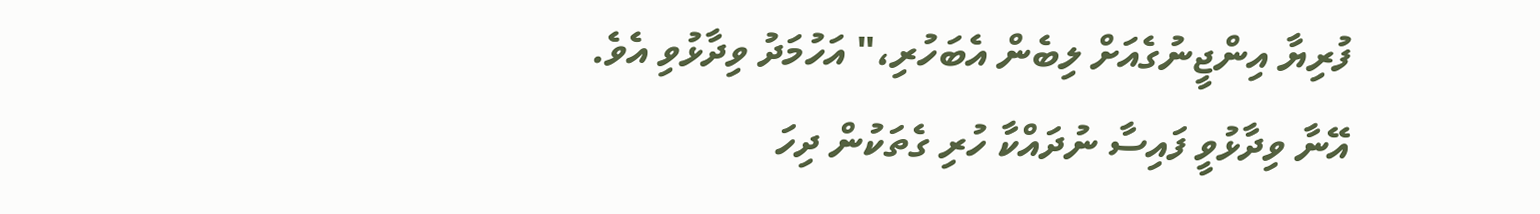ފުރިޔާ އިންޖީނުގެއަށް ލިބެން އެބަހުރި،" އަހުމަދު ވިދާޅުވި އެވެ.
އޭނާ ވިދާޅުވީ ފައިސާ ނުދައްކާ ހުރި ގެތަކުން ދިހަ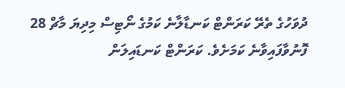ދުވަހުގެ ތެރޭ ކަރަންޓް ކަނޑާލާނެ ކަމުގެ ނޯޓިސް މިދިޔަ މާޗް 28 ފޮނުވާފައިވާނެ ކަމަށެވެ. ކަރަންޓް ކަނޑައިލަން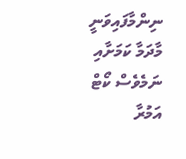ނިންމާފައިވަނީ މާދަމާ ކަމަށާއި ނަމެވެސް ކޯޓް އަމުރާ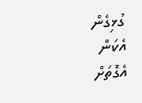ގުޅިގެން އެކަން އެގޮތަށް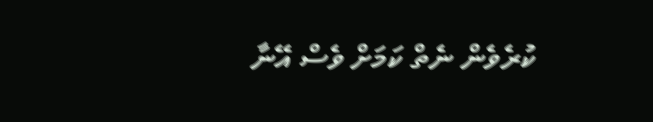ކުރެވެން ނެތް ކަމަށް ވެސް އޭނާ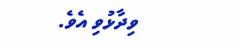ވިދާޅުވި އެވެ.